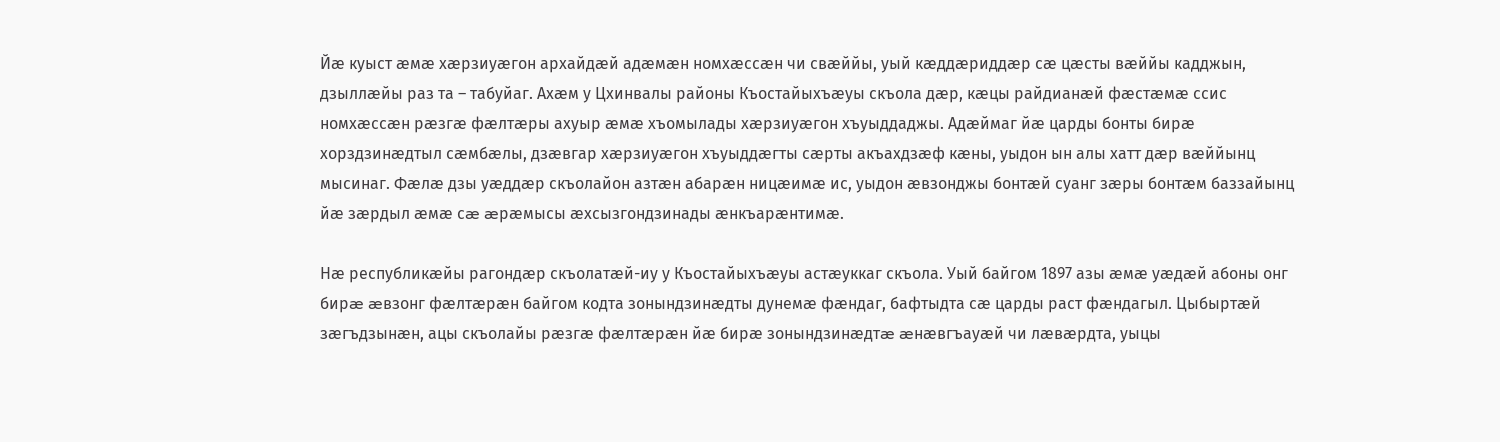Йæ куыст æмæ хæрзиуæгон архайдæй адæмæн номхæссæн чи свæййы, уый кæддæриддæр сæ цæсты вæййы кадджын, дзыллæйы раз та – табуйаг. Ахæм у Цхинвалы районы Къостайыхъæуы скъола дæр, кæцы райдианæй фæстæмæ ссис номхæссæн рæзгæ фæлтæры ахуыр æмæ хъомылады хæрзиуæгон хъуыддаджы. Адæймаг йæ царды бонты бирæ хорздзинæдтыл сæмбæлы, дзæвгар хæрзиуæгон хъуыддæгты сæрты акъахдзæф кæны, уыдон ын алы хатт дæр вæййынц мысинаг. Фæлæ дзы уæддæр скъолайон азтæн абарæн ницæимæ ис, уыдон æвзонджы бонтæй суанг зæры бонтæм баззайынц йæ зæрдыл æмæ сæ æрæмысы æхсызгондзинады æнкъарæнтимæ.

Нæ республикæйы рагондæр скъолатæй-иу у Къостайыхъæуы астæуккаг скъола. Уый байгом 1897 азы æмæ уæдæй абоны онг бирæ æвзонг фæлтæрæн байгом кодта зонындзинæдты дунемæ фæндаг, бафтыдта сæ царды раст фæндагыл. Цыбыртæй зæгъдзынæн, ацы скъолайы рæзгæ фæлтæрæн йæ бирæ зонындзинæдтæ æнæвгъауæй чи лæвæрдта, уыцы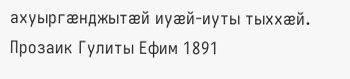ахуыргæнджытæй иуæй-иуты тыххæй. Прозаик Гулиты Ефим 1891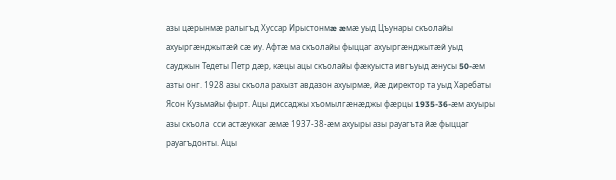азы цæрынмæ ралыгъд Хуссар Ирыстонмæ æмæ уыд Цъунары скъолайы ахуыргæнджытæй сæ иу. Афтæ ма скъолайы фыццаг ахуыргæнджытæй уыд сауджын Тедеты Петр дæр, кæцы ацы скъолайы фæкуыста ивгъуыд æнусы 50-æм азты онг. 1928 азы скъола рахызт авдазон ахуырмæ, йæ директор та уыд Харебаты Ясон Кузьмайы фырт. Ацы диссаджы хъомылгæнæджы фæрцы 1935-36-æм ахуыры азы скъола  сси астæуккаг æмæ 1937-38-æм ахуыры азы рауагъта йæ фыццаг рауагъдонты. Ацы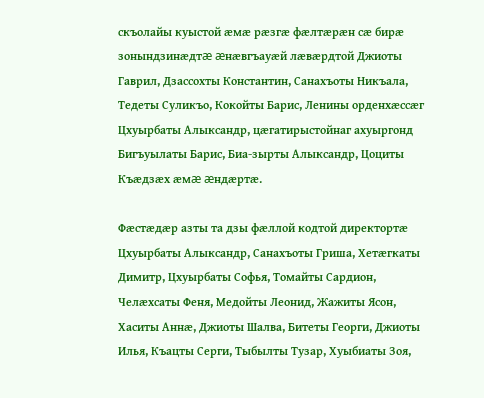скъолайы куыстой æмæ рæзгæ фæлтæрæн сæ бирæ зонындзинæдтæ æнæвгъауæй лæвæрдтой Джиоты Гаврил, Дзассохты Константин, Санахъоты Никъала, Тедеты Суликъо, Кокойты Барис, Ленины орденхæссæг Цхуырбаты Алыксандр, цæгатирыстойнаг ахуыргонд Бигъуылаты Барис, Биа-зырты Алыксандр, Цоциты Къæдзæх æмæ æндæртæ.

Фæстæдæр азты та дзы фæллой кодтой директортæ Цхуырбаты Алыксандр, Санахъоты Гриша, Хетæгкаты Димитр, Цхуырбаты Софья, Томайты Сардион, Челæхсаты Феня, Медойты Леонид, Жажиты Ясон, Хаситы Аннæ, Джиоты Шалва, Битеты Георги, Джиоты Илья, Къацты Серги, Тыбылты Тузар, Хуыбиаты Зоя,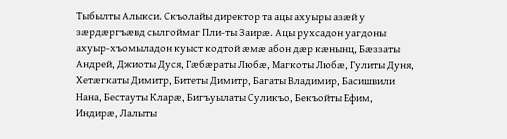Тыбылты Алыкси. Скъолайы директор та ацы ахуыры азæй у зæрдæргъæвд сылгоймаг Пли-ты Заирæ. Ацы рухсадон уагдоны ахуыр-хъомыладон куыст кодтой æмæ абон дæр кæнынц, Бæззаты Андрей, Джиоты Дуся, Гæбæраты Любæ, Магкоты Любæ, Гулиты Дуня, Хетæгкаты Димитр, Битеты Димитр, Багаты Владимир, Басишвили Нана, Бестауты Кларæ, Бигъуылаты Суликъо, Бекъойты Ефим, Индирæ, Лалыты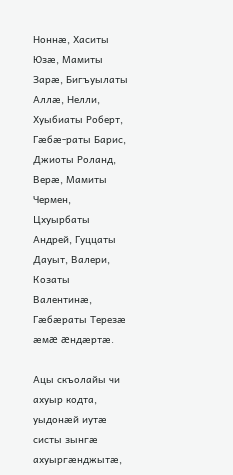Ноннæ, Хаситы Юзæ, Мамиты Зарæ, Бигъуылаты Аллæ, Нелли, Хуыбиаты Роберт, Гæбæ-раты Барис, Джиоты Роланд, Верæ, Мамиты Чермен, Цхуырбаты Андрей, Гуццаты Дауыт, Валери, Козаты Валентинæ, Гæбæраты Терезæ æмæ æндæртæ.

Ацы скъолайы чи ахуыр кодта, уыдонæй иутæ систы зынгæ ахуыргæнджытæ,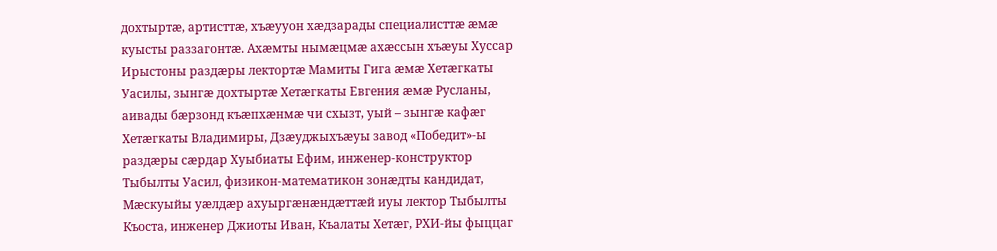дохтыртæ, артисттæ, хъæууон хæдзарады специалисттæ æмæ куысты раззагонтæ. Ахæмты нымæцмæ ахæссын хъæуы Хуссар Ирыстоны раздæры лектортæ Мамиты Гига æмæ Хетæгкаты Уасилы, зынгæ дохтыртæ Хетæгкаты Евгения æмæ Русланы, аивады бæрзонд къæпхæнмæ чи схызт, уый – зынгæ кафæг Хетæгкаты Владимиры, Дзæуджыхъæуы завод «Победит»-ы раздæры сæрдар Хуыбиаты Ефим, инженер-конструктор Тыбылты Уасил, физикон-математикон зонæдты кандидат, Мæскуыйы уæлдæр ахуыргæнæндæттæй иуы лектор Тыбылты Къоста, инженер Джиоты Иван, Къалаты Хетæг, РХИ-йы фыццаг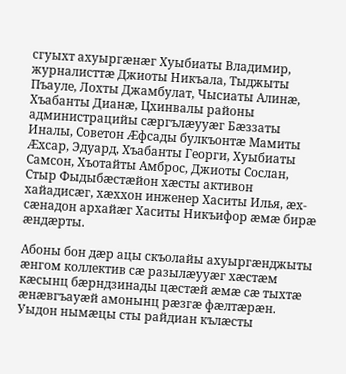сгуыхт ахуыргæнæг Хуыбиаты Владимир, журналисттæ Джиоты Никъала, Тыджыты Пъауле, Лохты Джамбулат, Чысиаты Алинæ, Хъабанты Дианæ, Цхинвалы районы администрацийы сæргълæууæг Бæззаты Иналы, Советон Æфсады булкъонтæ Мамиты Æхсар, Эдуард, Хъабанты Георги, Хуыбиаты Самсон, Хъотайты Амброс, Джиоты Сослан, Стыр Фыдыбæстæйон хæсты активон хайадисæг, хæххон инженер Хаситы Илья, æх-сæнадон архайæг Хаситы Никъифор æмæ бирæ æндæрты.

Абоны бон дæр ацы скъолайы ахуыргæнджыты æнгом коллектив сæ разылæууæг хæстæм кæсынц бæрндзинады цæстæй æмæ сæ тыхтæ æнæвгъауæй амонынц рæзгæ фæлтæрæн. Уыдон нымæцы сты райдиан кълæсты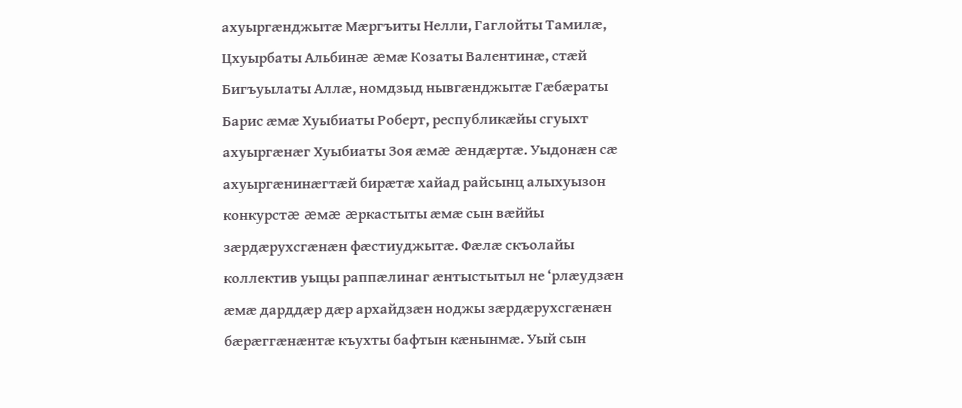ахуыргæнджытæ Мæргъиты Нелли, Гаглойты Тамилæ, Цхуырбаты Альбинæ æмæ Козаты Валентинæ, стæй Бигъуылаты Аллæ, номдзыд нывгæнджытæ Гæбæраты Барис æмæ Хуыбиаты Роберт, республикæйы сгуыхт ахуыргæнæг Хуыбиаты Зоя æмæ æндæртæ. Уыдонæн сæ ахуыргæнинæгтæй бирæтæ хайад райсынц алыхуызон конкурстæ æмæ æркастыты æмæ сын вæййы зæрдæрухсгæнæн фæстиуджытæ. Фæлæ скъолайы коллектив уыцы раппæлинаг æнтыстытыл не ‘рлæудзæн æмæ дарддæр дæр архайдзæн ноджы зæрдæрухсгæнæн бæрæггæнæнтæ къухты бафтын кæнынмæ. Уый сын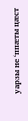уарзы не ‘ппæты цæст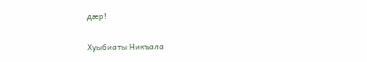дæр!

Хуыбиаты Никъала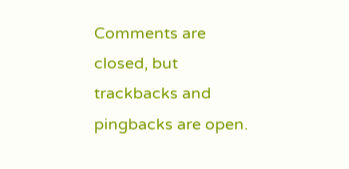Comments are closed, but trackbacks and pingbacks are open.